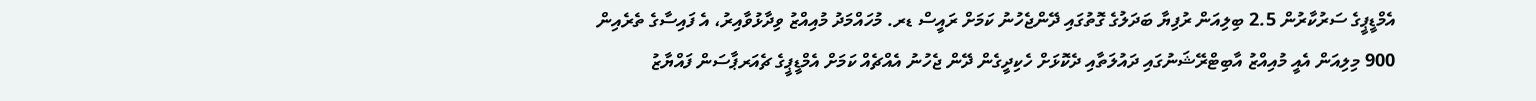އެމްޑީޕީގެ ސަރުކާރުން 2.5 ބިލިއަން ރުފިޔާ ބަދަލުގެ ގޮތުގައި ދޭންޖެހުނު ކަމަށް ރައީސް ޑރ. މުހައްމަދު މުއިއްޒު ވިދާޅުވާއިރު، އެ ފައިސާގެ ތެރެއިން 900 މިލިއަން އެއީ މުއިއްޒު އާބިޓްރޭޝަނުގައި ދައުލަތާއި ދެކޮޅަށް ހެކިދީގެން ދޭން ޖެހުނު އެއްޗެއް ކަމަށް އެމްޑީޕީގެ ޗެއަރޕާސަން ފައްޔާޒު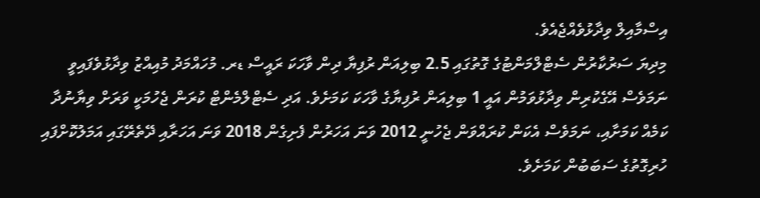އިސްމާއިލް ވިދާޅުވެއްޖެއެވެ.
މިދިޔަ ސަރުކާރުން ސެޓްލްމަންޓުގެ ގޮތުގައި 2.5 ބިލިއަން ރުފިޔާ ދިން ވާހަކަ ރައީސް ޑރ. މުހައްމަދު މުއިއްޒު ވިދާޅުވެފައިވީ ނަމަވެސް އޭގެކުރިން ވިދާޅުވަމުން އައީ 1 ބިލިއަން ރުފިޔާގެ ވާހަކަ ކަމަށެވެ. އަދި ސެޓްލްމެންޓް ކުރަން ޖެހުމަކީ ވަރަށް ވިޔާނުދާ ކަމެއް ކަމަށާއި، ނަމަވެސް އެކަން ކުރައްވަން ޖެހުނީ 2012 ވަނަ އަހަރުން ފެށިގެން 2018 ވަނަ އަހަރާއި ދޭތެރޭގައި އަމަލުކޮށްފައި ހުރިގޮތުގެ ސަބަބުން ކަމަށެވެ.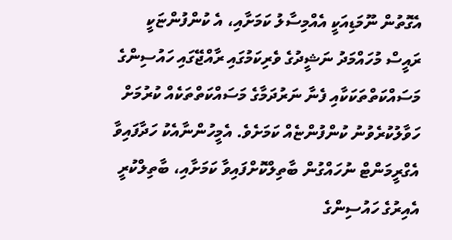އެގޮތުން ނޫމަޑިއަކީ އެއްމިސާލު ކަމަށާއި، އެ ކުންފުންޏަކީ ރައީސް މުހައްމަދު ނަޝީދުގެ ވެރިކަމުގައި ރާއްޖޭގައި ހައުސިންގެ މަސައްކަތްތަކަކާއި ފެނާ ނަރުދަމާގެ މަސައްކަތްތަކެއް ކުރުމަށް ހަވާލުކުރެވުނު ކުންފުންޏެއް ކަމަށެވެ. އެމީހުންނާއެކު ހަދާފައިވާ އެގްރީމަންޓް ނުހައްގުން ބާތިލްކޮށްފައިވާ ކަމަށާއި، ބާތިލްކުރީ އެއިރުގެ ހައުސިންގެ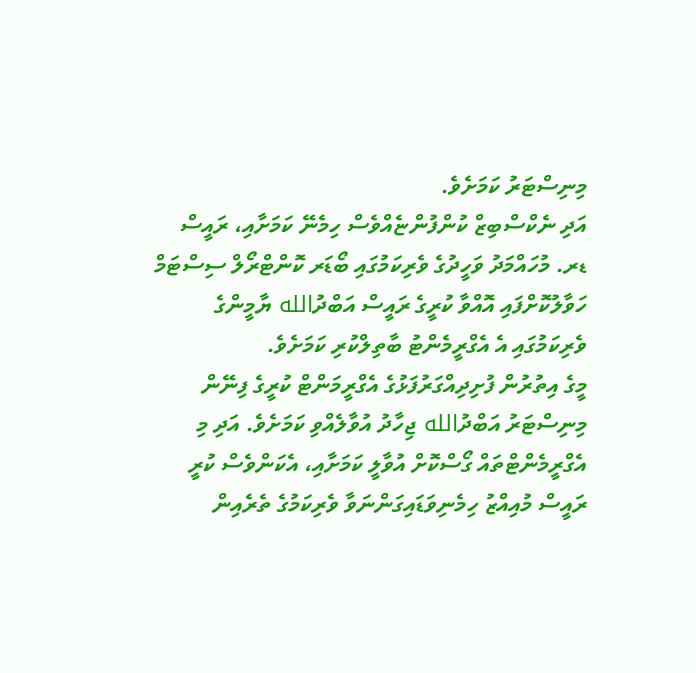މިނިސްޓަރު ކަމަށެވެ.
އަދި ނެކްސްބިޒް ކުންފުންޏެއްވެސް ހިމެނޭ ކަމަށާއި، ރައީސް ޑރ. މުހައްމަދު ވަހީދުގެ ވެރިކަމުގައި ބޯޑަރ ކޮންޓްރޯލް ސިސްޓަމް ހަވާލުކޮށްފައި އޮއްވާ ކުރީގެ ރައީސް އަބްދުالله ޔާމީންގެ ވެރިކަމުގައި އެ އެގްރީމެންޓު ބާތިލްކުރި ކަމަށެވެ.
މީގެ އިތުރުން ފުށިދިއްގަރުފަޅުގެ އެގްރީމަންޓް ކުރީގެ ފިނޭން މިނިސްޓަރު އަބްދުالله ޖިހާދު އުވާލެއްވި ކަމަށެވެ. އަދި މި އެގްރީމެންޓްތައް ގޯސްކޮށް އުވާލީ ކަމަށާއި، އެކަންވެސް ކުރީ ރައީސް މުއިއްޒު ހިމެނިވަޑައިގަންނަވާ ވެރިކަމުގެ ތެރެއިން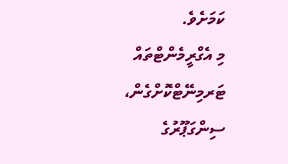ކަމަށެވެ.
މި އެގްރީމެންޓްތައް ޓަރމިނޭޓްކޮށްގެން، ސިންގަޕޫރުގެ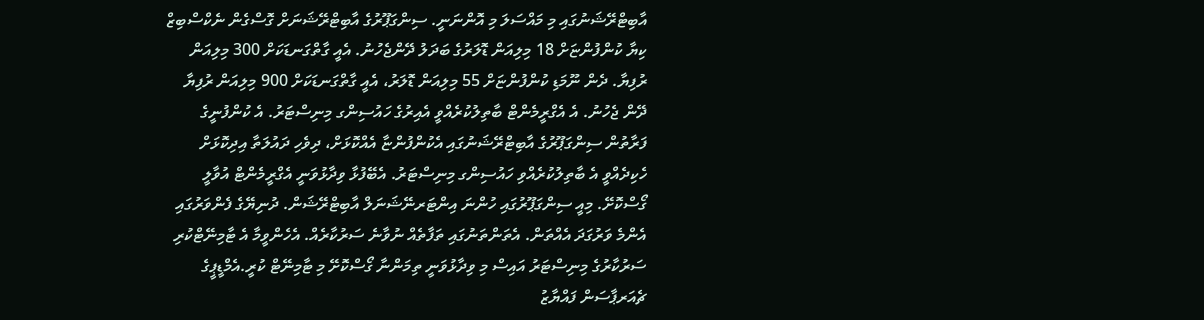އާބިޓްރޭޝަނުގައި މި މައްސަލަ މި އޮންނަނީ. ސިންގަޕޫރުގެ އާބިޓްރޭޝަނަށް ގޮސްގެން ނެކްސްބިޒް ކިޔާ ކުންފުންޏަށް 18 މިލިއަން ޑޮލަރުގެ ބަދަލު ދޭންޖެހުނު. އެއީ ގާތްގަނޑަކަށް 300 މިލިއަން ރުފިޔާ. ދެން ނޫމަޑި ކުންފުންޏަށް 55 މިލިއަން ޑޮލަރު، އެއީ ގާތްގަނޑަކަށް 900 މިލިއަން ރުފިޔާ ދޭން ޖެހުނު. އެ އެގްރީމެންޓް ބާތިލުކުރެއްވީ އެއިރުގެ ހައުސިންގ މިނިސްޓަރު. އެ ކުންފުނީގެ ފަރާތުން ސިންގަޕޫރުގެ އާބިޓްރޭޝަނުގައި އެކުންފުންޏާ އެއްކޮޅަށް، ދިވެހި ދައުލަތާ އިދިކޮޅަށް ހެކިދެއްވީ އެ ބާތިލުކުރެއްވި ހައުސިންގ މިނިސްޓަރު. އެބޭފުޅާ ވިދާޅުވަނީ އެގްރީމެންޓް އުވާލީ ގޯސްކޮށޭ. މިއީ ސިންގަޕޫރުގައި ހުންނަ އިންޓަރނޭޝަނަލް އާބިޓްރޭޝަން. ދުނިޔޭގެ ފެންވަރުގައި އެންމެ ވަރުގަދަ އެއްތަން. އެތަންތަނުގައި ތަފާތެއް ނުވާނެ ސަރުކާރެއް. އެހެންވީމާ އެ ޓާމިނޭޓްކުރި ސަރުކާރުގެ މިނިސްޓަރު އައިސް މި ވިދާޅުވަނީ ތިމަންނާ ގޯސްކޮށޭ މި ޓާމިނޭޓް ކުރީ.އެމްޑީޕީގެ ޗެއަރޕާސަން ފައްޔާޒު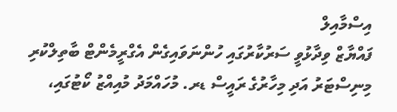އިސްމާއިލް
ފައްޔާޒް ވިދާޅުވީ ސަރުކާރުގައި ހުންނަވައިގެން އެގްރީމެންޓް ބާތިލްކުރި މިނިސްޓަރު އަދި މިހާރުގެ ރައީސް ޑރ. މުހައްމަދު މުއިއްޒު ކޯޓުގައި،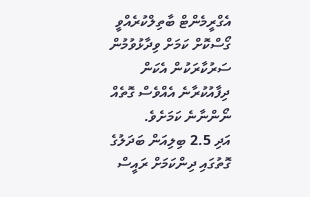އެގްރީމެންޓް ބާތިލްކުރެއްވީ ގޯސްކޮށް ކަމަށް ވިދާޅުވުމުން ސަރުކާރަކުން އެކަން ދިފާއުކުރާނެ އެއްވެސް ގޮތެއް ނޯންނާނެ ކަމަށެވެ.
އަދި 2.5 ބިލިއަން ބަދަލުގެ ގޮތުގައި ދިންކަމަށް ރައީސް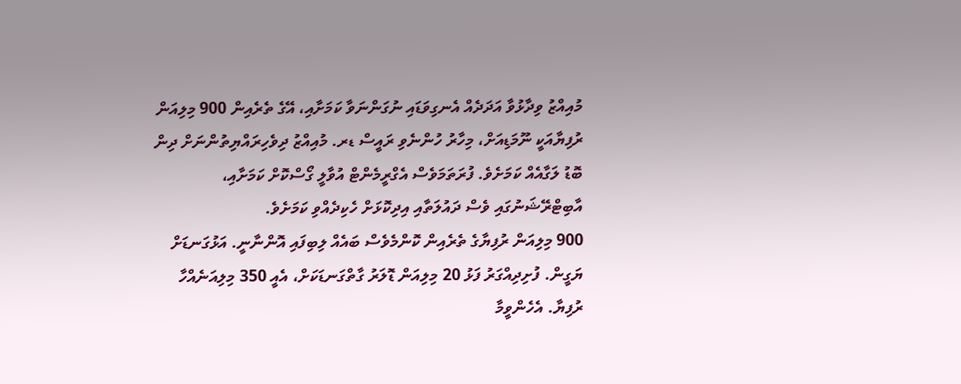މުއިއްޒު ވިދާޅުވާ އަދަދެއް އެނގިވަޑައި ނުގަންނަވާ ކަމަށާއި، އޭގެ ތެރެއިން 900 މިލިއަން ރުފިޔާއަކީ ނޫމަޑިއަށް، މިހާރު ހުންނެވި ރައީސް ޑރ. މުއިއްޒު ދިވެހިރައްޔިތުންނަށް ދިން ބޮޑު ލަގާއެއް ކަމަށެވެ. ފުރަތަމަވެސް އެގްރީމެންޓް އުވާލީ ގޯސްކޮށް ކަމަށާއި، އާބިޓްރޭޝަނުގައި ވެސް ދައުލަތާއި އިދިކޮޅަށް ހެކިދެއްވި ކަމަށެވެ.
900 މިލިއަން ރުފިޔާގެ ތެރެއިން ކޮންމެވެސް ބައެއް ލިބިފައި އޮންނާނީ. އަޅުގަނޑަށް ޔަގީން. ފުށިދިއްގަރު ފަޅު 20 މިލިއަން ޑޮލަރު ގާތްގަނޑަކަށް، އެއީ 350 މިލިއަނެއްހާ ރުފިޔާ. އެހެންވީމާ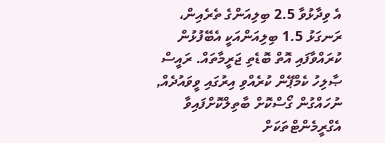އެ ވިދާޅުވާ 2.5 ބިލިއަންގެ ތެރެއިން، ރަނގަޅު 1.5 ބިލިއަންއަކީ އެބޭފުޅުން ކުރައްވާފައި އޮތް ބޮޑެތި ޖަރީމާތައް. ރައީސް ޞާލިހު ކެމްޕޭން ކުރެއްވި އިރުގައި ވީވައުދެއް, ނުހައްގުން ގޯސްކޮށް ބާތިލްކޮށްފައިވާ އެގްރީމެންޓްތަކަށް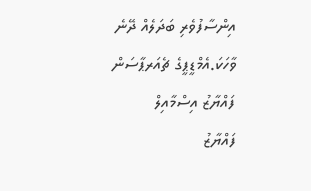އިންސާފުވެރި ބަދަލެއް ދޭނެ ވާހަކަ.އެމްޑީޕީގެ ޗެއަރޕާސަން ފައްޔާޒު އިސްމާއިލް
ފައްޔާޒު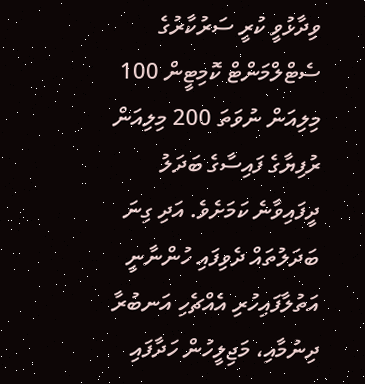ވިދާޅުވީ ކުރީ ސަރުކާރުގެ ސެޓްލްމަންޓް ކޮމިޓީން 100 މިލިއަން ނުވަތަ 200 މިލިއަން ރުފިޔާގެ ފައިސާގެ ބަދަލު ދީފައިވާނެ ކަމަށެވެ. އަދި ގިނަ ބަދަލުތައް ދެވިފައި ހުންނާނީ އަތުލާފައިހުރި އެއްޗެހި އަނބުރާ ދިނުމާއި، މަޖިލީހުން ހަދާފައި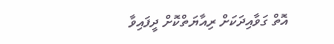އޮތް ގަވާއިދަކަށް ރިއާޔަތްކޮށް ދީފައިވާ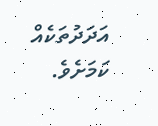އަދަދުތަކެއް ކަމަށެވެ.